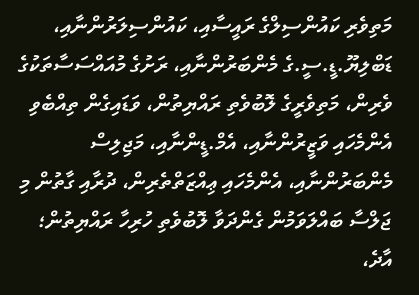މަތިވެރި ކައުންސިލްގެ ރައީސާއި، ކައުންސިލަރުންނާއި، ޑަބްލިޔޫ.ޑީ.ސީ.ގެ މެންބަރުންނާއި، ރަށުގެ މުއައްސަސާތަކުގެ ވެރިން، މަތިވެރީގެ ލޮބުވެތި ރައްޔިތުން، ވަޑައިގެން ތިއްބެވި އެންމެހައި ވަޒީރުންނާއި، އެމް.ޑީންނާއި، މަޖިލިސް މެންބަރުންނާއި، އެންމެހައި ޢިއްޒަތްތެރިން، ދުރާއި ގާތުން މި ޖަލްސާ ބައްލަވަމުން ގެންދަވާ ލޮބުވެތި ހުރިހާ ރައްޔިތުން؛
އާދެ،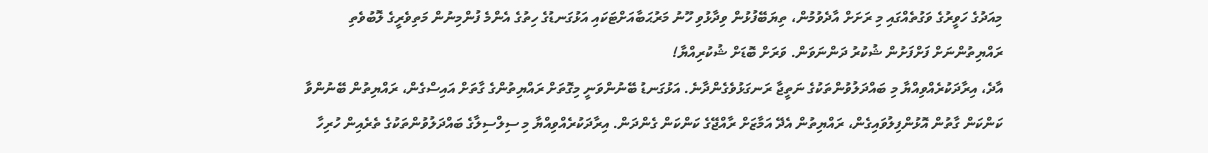މިއަދުގެ ހަވީރުގެ ވަގުތެއްގައި މި ރަށަށް އާދެވުމުން، ތިޔަބޭފުޅުން ވިދާޅުވި ހޫނު މަރުޙަބާއަށްޓަކައި އަޅުގަނޑުގެ ހިތުގެ އެންމެ ފުންމިނުން މަތިވެރީގެ ލޮބުވެތި ރައްޔިތުންނަށް ފަށްފަށުން ޝުކުރު ދަންނަވަން. ވަރަށް ބޮޑަށް ޝުކުރިއްޔާ!
އާދެ، އިރާދަކުރެއްވިއްޔާ މި ބައްދަލުވުންތަކުގެ ނަތީޖާ ރަނގަޅުވެގެންދާނެ. އަޅުގަނޑު ބޭނުންވަނީ މިގޮތަށް ރައްޔިތުންގެ ގާތަށް އައިސްގެން، ރައްޔިތުން ބޭނުންވާ ކަންކަން ގާތުން އޮޅުންފިލުވައިގެން، ރައްޔިތުން އެދޭ އަމާޒަށް ރާއްޖޭގެ ކަންކަން ގެންދަން. އިރާދަކުރެއްވިއްޔާ މި ސިލްސިލާގެ ބައްދަލުވުންތަކުގެ ތެރެއިން ހުރިހާ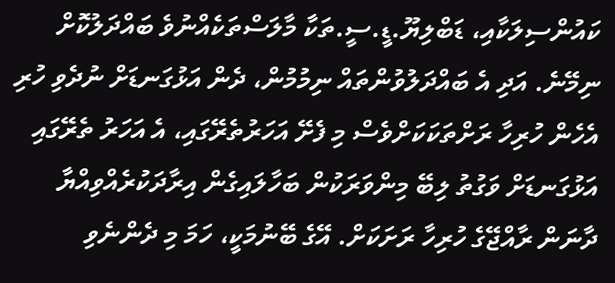ކައުންސިލަކާއި، ޑަބްލިޔޫ.ޑީ.ސީ.ތަކާ މާލަސްތަކެއްނުވެ ބައްދަލުކޮށް ނިމޭނެ. އަދި އެ ބައްދަލުވުންތައް ނިމުމުން، ދެން އަޅުގަނޑަށް ނުދެވި ހުރި އެހެން ހުރިހާ ރަށްތަކަކަށްވެސް މި ފެށޭ އަހަރުތެރޭގައި، އެ އަހަރު ތެރޭގައި އަޅުގަނޑަށް ވަގުތު ލިބޭ މިންވަރަކުން ބަހާލައިގެން އިރާދަކުރެއްވިއްޔާ ދާނަން ރާއްޖޭގެ ހުރިހާ ރަށަކަށް. އޭގެ ބޭނުމަކީ، ހަމަ މި ދެންނެވި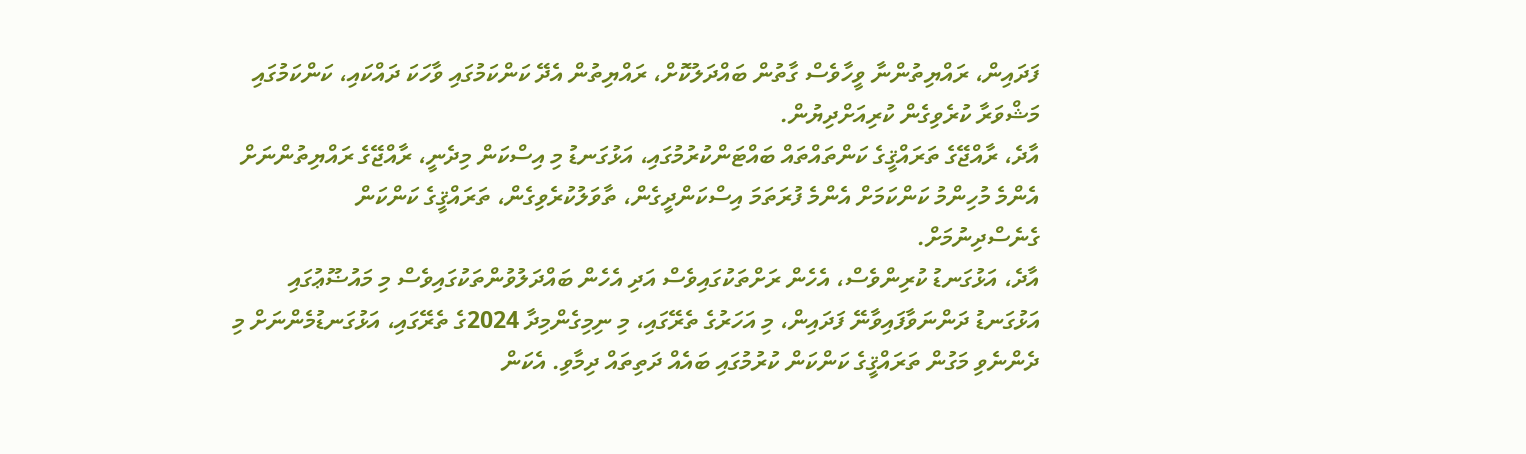ފަދައިން، ރައްޔިތުންނާ ވީހާވެސް ގާތުން ބައްދަލުކޮށް، ރައްޔިތުން އެދޭ ކަންކަމުގައި ވާހަކަ ދައްކައި، ކަންކަމުގައި މަޝްވަރާ ކުރެވިގެން ކުރިއަށްދިޔުން.
އާދެ، ރާއްޖޭގެ ތަރައްޤީގެ ކަންތައްތައް ބައްޓަންކުރުމުގައި، އަޅުގަނޑު މި އިސްކަން މިދެނީ، ރާއްޖޭގެ ރައްޔިތުންނަށް އެންމެ މުހިންމު ކަންކަމަށް އެންމެ ފުރަތަމަ އިސްކަންދީގެން، ތާވަލުކުރެވިގެން، ތަރައްޤީގެ ކަންކަން ގެނެސްދިނުމަށް.
އާދެ، އަޅުގަނޑު ކުރިންވެސް، އެހެން ރަށްތަކުގައިވެސް އަދި އެހެން ބައްދަލުވުންތަކުގައިވެސް މި މައުޟޫޢުގައި އަޅުގަނޑު ދަންނަވާފައިވާނޭ ފަދައިން، މި އަހަރުގެ ތެރޭގައި، މި ނިމިގެންމިދާ 2024ގެ ތެރޭގައި، އަޅުގަނޑުމެންނަށް މި ދެންނެވި މަގުން ތަރައްޤީގެ ކަންކަން ކުރުމުގައި ބައެއް ދަތިތައް ދިމާވި. އެކަން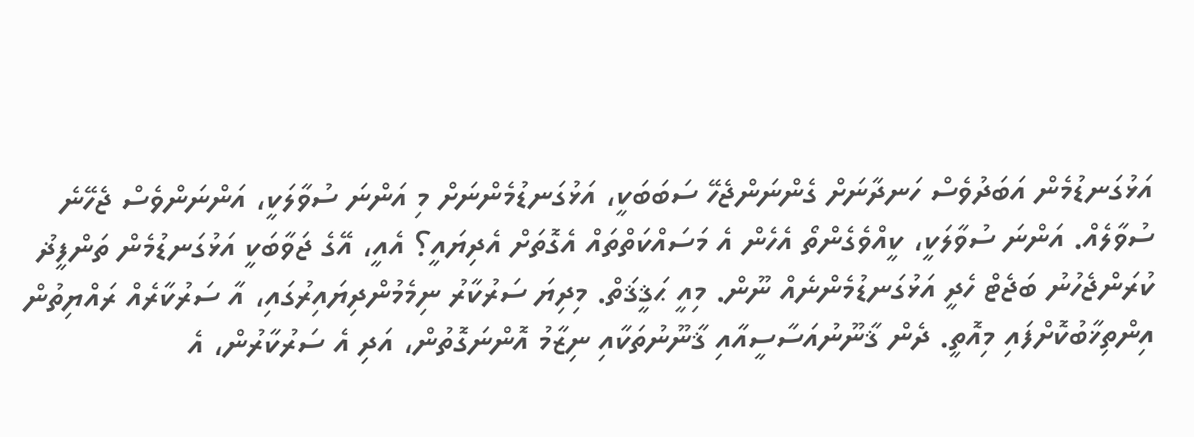އަޅުގަނޑުމެން އަބަދުވެސް ހަނދާނަށް ގެންނަންޖެހޭ ސަބަބަކީ، އަޅުގަނޑުމެންނަށް މި އަންނަ ސުވާލަކީ، އަންނަންވެސް ޖެހޭނެ ސުވާލެއް. އަންނަ ސުވާލަކީ، ކީއްވެގެންތޯ އެހެން އެ މަސައްކަތްތައް އެގޮތަށް އެދިޔައީ؟ އެއީ، އޭގެ ޖަވާބަކީ އަޅުގަނޑުމެން ތަންފީޛު ކުރަންޖެހުނު ބަޖެޓް ހެދީ އަޅުގަނޑުމެންނެއް ނޫން. މިއީ ޙަޤީޤަތް. މިދިޔަ ސަރުކާރު ނިމެމުންދިޔައިރުގައި، އާ ސަރުކާރެއް ރައްޔިތުން އިންތިޚާބުކޮށްފައި މިއޮތީ. ދެން ޤާނޫނުއަސާސީއާއި ޤާނޫނުތަކާއި ނިޒާމު އޮންނަގޮތުން، އަދި އެ ސަރުކާރުން، އެ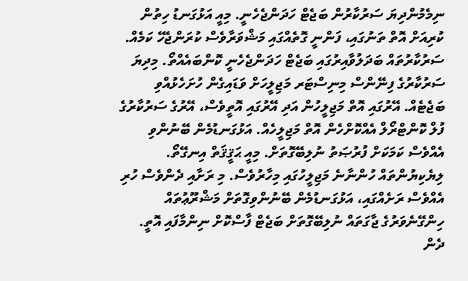ނިމެމުންދިޔަ ސަރުކާރުން ބަޖެޓް ހަދަންޖެހެނީ. މިއީ އަޅުގަނޑު ހިތުން ކުރިއަށް އޮތް ތަނުގައި، ފަންނީ ގޮތެއްގައި މަޝްވަރާވެސް ކުރަންޖެހޭ ކަމެއް. ސަރުކާރުތައް ބަދަލުވާއިރުގައި ބަޖެޓް ހަދަންޖެހެނީ ކޮންބައެއްތޯ. މިދިޔަ ސަރުކާރުގެ ފިނޭންސް މިނިސްޓަރ މަޖިލީހަށް ވަޑައިގެން ހުށަހެޅުއްވި ބަޖެޓެއް. އޭރުގައި އޮތް މަޖިލީހުން އަދި އޭރުގައި އޮތީވެސް، އޭރުގެ ސަރުކާރުގެ ފުލް ކޮންޓްރޯލް އެއްކޮށްހެން އޮތް މަޖިލީހެއް. އަޅުގަނޑުމެން ބޭނުންވި އެއްވެސް ކަމަކަށް ފުރުޞަތު ނުލިބޭގޮތަށް. މިއީ ޙަޤީޤަތް އިނގޭތޯ. ލިޔެކިޔުންތައް ހުންނާނެ މަޖިލީހުގައި މިހާރުވެސް. މި ރަށާއި ދެންވެސް ހުރި އެއްވެސް ރަށެއްގައި، އަޅުގަނޑުމެން ބޭނުންވިގޮތަށް މަޝްރޫޢުތައް ހިންގޭނެވަރުގެ ޖާގަތައް ނުލިބޭގޮތަށް ބަޖެޓް ފާސްކޮށް ނިންމާފައި އޮތީ.
ދެން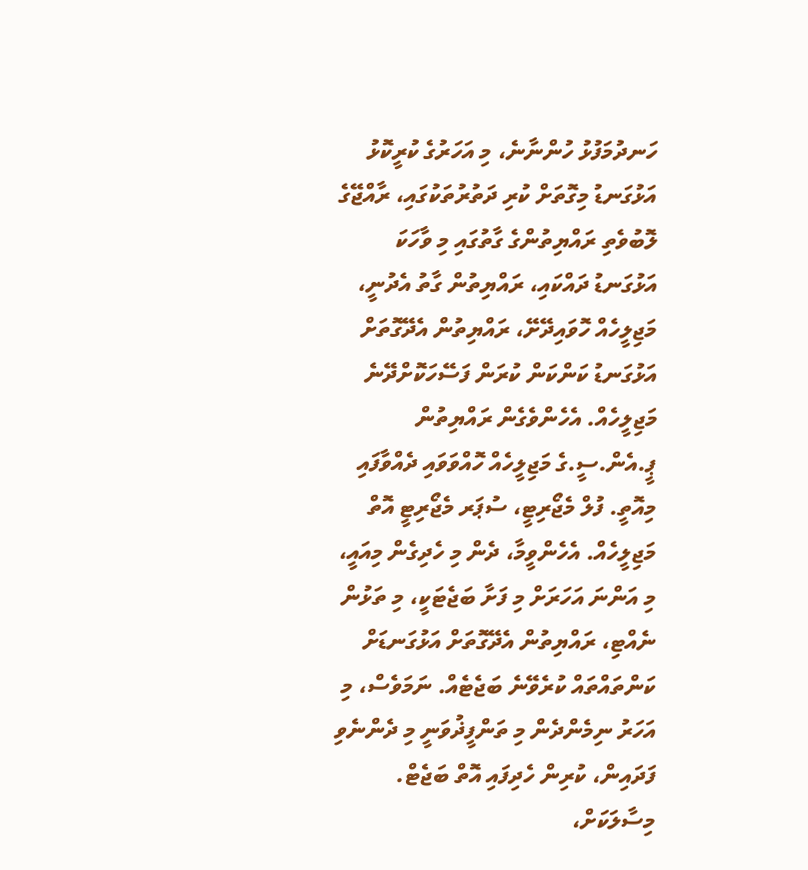ހަނދުމަފުޅު ހުންނާނެ، މި އަހަރުގެ ކުރީކޮޅު އަޅުގަނޑު މިގޮތަށް ކުރި ދަތުރުތަކުގައި، ރާއްޖޭގެ ލޮބުވެތި ރައްޔިތުންގެ ގާތުގައި މި ވާހަކަ އަޅުގަނޑު ދައްކައި، ރައްޔިތުން ގާތު އެދުނީ، މަޖިލީހެއް ހޮވައިދޭށޭ، ރައްޔިތުން އެދޭގޮތަށް އަޅުގަނޑު ކަންކަން ކުރަން ފަސޭހަކޮށްދޭނެ މަޖިލީހެއް. އެހެންވެގެން ރައްޔިތުން ޕީ.އެން.ސީ.ގެ މަޖިލީހެއް ހޮއްވަވައި ދެއްވާފައި މިއޮތީ. ފުލް މެޖޯރިޓީ، ސުޕަރ މެޖޯރިޓީ އޮތް މަޖިލީހެއް. އެހެންވީމާ، ދެން މި ހެދިގެން މިއައީ، މި އަންނަ އަހަރަށް މި ފަށާ ބަޖެޓަކީ، މި ތަޅުން ނެއްޓި، ރައްޔިތުން އެދޭގޮތަށް އަޅުގަނޑަށް ކަންތައްތައް ކުރެވޭނެ ބަޖެޓެއް. ނަމަވެސް، މި އަހަރު ނިމެންދެން މި ތަންފީޛުވަނީ މި ދެންނެވި ފަދައިން، ކުރިން ހެދިފައި އޮތް ބަޖެޓް.
މިސާލަކަށް،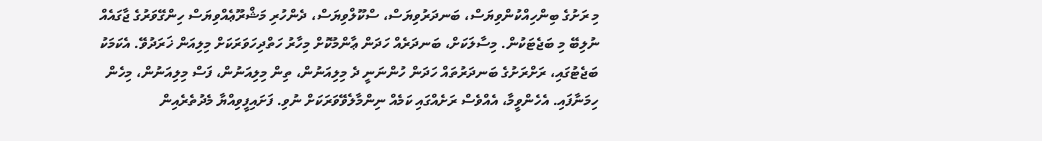މި ރަށުގެ ބިންހިއްކުންވިޔަސް، ބަނދަރުވިޔަސް، ސްކޫލްވިޔަސް، ދެންހުރި މަޝްރޫޢެއްވިޔަސް ހިންގޭވަރުގެ ޖާގައެއް ނުލިބޭ މި ބަޖެޓަކުން. މިސާލަކަށް، ބަނދަރެއް ހަދަން ޢާންމުކޮށް މިހާރު ހަތްދިހަވަރަކަށް މިލިއަން ޚަރަދުވޭ. އެކަމަކު ބަޖެޓުގައި، ރަށްރަށުގެ ބަނދަރުތައް ހަދަން ހުންނަނީ ދެ މިލިއަނުން، ތިން މިލިއަނުން، ފަސް މިލިއަނުން، މިހެން ހިމަނާފައި. އެހެންވީމާ، އެއްވެސް ރަށެއްގައި ކަމެއް ނިންމާލެވޭވަރަކަށް ނުވި. ފަށައިފީވިއްޔާ މެދުތެރެއިން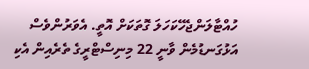ހުއްޓާލަންޖެހޭކަހަލަ ގޮތަކަށް އޮތީ. އެވަރުންވެސް އަޅުގަނޑުމެން ވާނީ 22 މިނިސްޓްރީގެ ތެރެއިން އެކި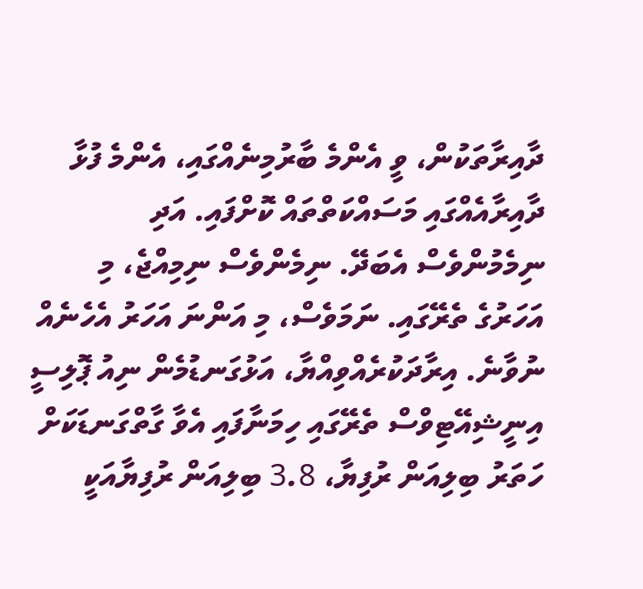ދާއިރާތަކުން، ވީ އެންމެ ބާރުމިނެއްގައި، އެންމެ ފުޅާ ދާއިރާއެއްގައި މަސައްކަތްތައް ކޮށްފައި. އަދި ނިމެމުންވެސް އެބަދޭ. ނިމެންވެސް ނިމިއްޖެ، މި އަހަރުގެ ތެރޭގައި. ނަމަވެސް، މި އަންނަ އަހަރު އެހެނެއް ނުވާނެ. އިރާދަކުރެއްވިއްޔާ، އަޅުގަނޑުމެން ނިއު ޕޮލިސީ އިނީޝިއޭޓިވްސް ތެރޭގައި ހިމަނާފައި އެވާ ގާތްގަނޑަކަށް ހަތަރު ބިލިއަން ރުފިޔާ، 3.8 ބިލިއަން ރުފިޔާއަކީ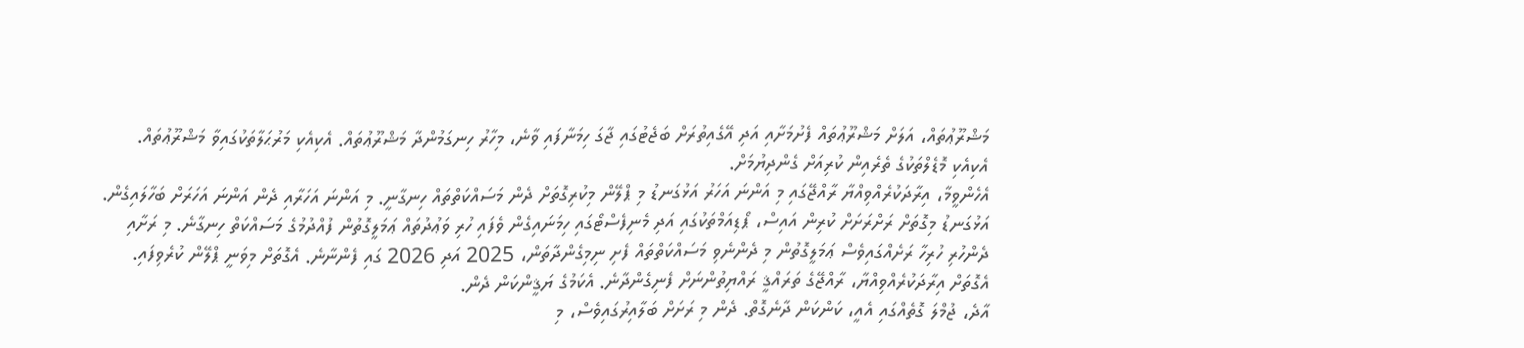މަޝްރޫޢުތައް، އަލަށް މަޝްރޫޢުތައް ފެށުމަށާއި އަދި އޭގެއިތުރަށް ބަޖެޓުގައި ޖާގަ ހިމަނާފައި ވާނެ، މިހާރު ހިނގަމުންދާ މަޝްރޫޢުތައް. އެކިއެކި މަރުޙަލާތަކުގައިވާ މަޝްރޫޢުތައް. އެކިއެކި މޮޑެލްތަކުގެ ތެރެއިން ކުރިއަށް ގެންދިޔުމަށް.
އެހެންވީމާ، އިރާދަކުރެއްވިއްޔާ ރާއްޖޭގައި މި އަންނަ އަހަރު އަޅުގަނޑު މި ޕްލޭން މިކުރިގޮތަށް ދެން މަސައްކަތްތައް ހިނގާނީ. މި އަންނަ އަހަރާއި ދެން އަންނަ އަހަރަށް ބަހާލައިގެން. އަޅުގަނޑު މިގޮތަށް ރަށްރަށަށް ކުރިން އައިސް، ޕޯޑިއަމްތަކުގައި އަދި މެނިފެސްޓޯގައި ހިމަނައިގެން ވެފައި ހުރި ވަޢުދުތައް ޢަމަލީގޮތުން ފުއްދުމުގެ މަސައްކަތް ހިނގާނެ. މި ރަށާއި ދެންހުރި ހުރިހާ ރަށެއްގައިވެސް ޢަމަލީގޮތުން މި ދެންނެވި މަސައްކަތްތައް ފެށި ނިމިގެންދާތަން، 2025 އަދި 2026 ގައި ފެންނާނެ. އެގޮތަށް މިވަނީ ޕްލޭން ކުރެވިފައި. އެގޮތަށް އިރާދަކުރެއްވިއްޔާ، ރާއްޖޭގެ ތަރައްޤީ ރައްޔިތުންނަށް ފެނިގެންދާނެ. އެކަމުގެ ޔަޤީންކަން ދެން.
އާދެ، ޖުމްލަ ގޮތެއްގައި އެއީ، ކަންކަން ދާނެގޮތް. ދެން މި ރަށަށް ބަލާއިރުގައިވެސް، މި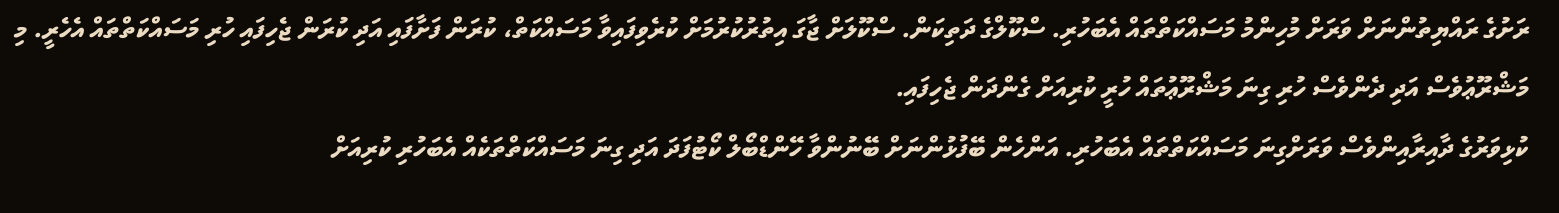ރަށުގެ ރައްޔިތުންނަށް ވަރަށް މުހިންމު މަސައްކަތްތައް އެބަހުރި. ސްކޫލްގެ ދަތިކަން. ސްކޫލަށް ޖާގަ އިތުރުކުރުމަށް ކުރެވިފައިވާ މަސައްކަތް، ކުރަން ފަށާފައި އަދި ކުރަން ޖެހިފައި ހުރި މަސައްކަތްތައް އެހެރީ. މި މަޝްރޫޢުވެސް އަދި ދެންވެސް ހުރި ގިނަ މަޝްރޫޢުތައް ހުރީ ކުރިއަށް ގެންދަން ޖެހިފައި.
ކުޅިވަރުގެ ދާއިރާއިންވެސް ވަރަށްގިނަ މަސައްކަތްތައް އެބަހުރި. އަންހެން ބޭފުޅުންނަށް ބޭނުންވާ ހޭންޑްބޯލް ކޯޓުފަދަ އަދި ގިނަ މަސައްކަތްތަކެއް އެބަހުރި ކުރިއަށް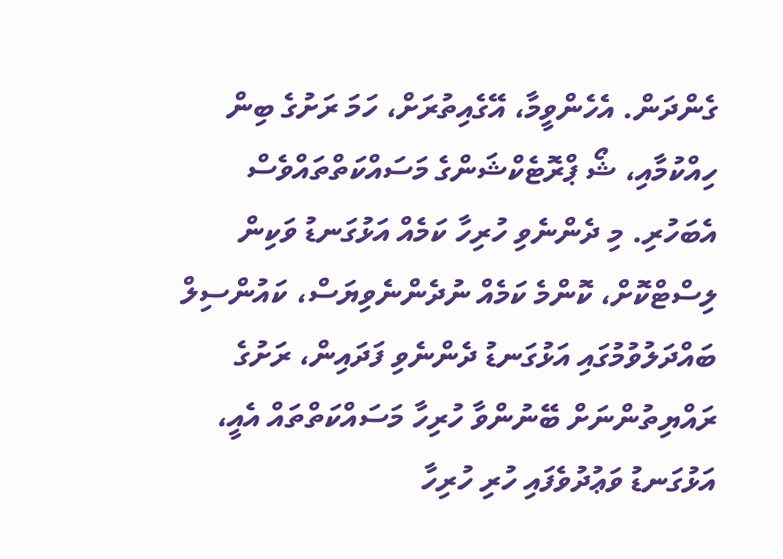ގެންދަން. އެހެންވީމާ، އޭގެއިތުރަށް، ހަމަ ރަށުގެ ބިން ހިއްކުމާއި، ޝޯ ޕްރޮޓެކްޝަންގެ މަސައްކަތްތައްވެސް އެބަހުރި. މި ދެންނެވި ހުރިހާ ކަމެއް އަޅުގަނޑު ވަކިން ލިސްޓްކޮށް، ކޮންމެ ކަމެއް ނުދެންނެވިޔަސް، ކައުންސިލް ބައްދަލުވުމުގައި އަޅުގަނޑު ދެންނެވި ފަދައިން، ރަށުގެ ރައްޔިތުންނަށް ބޭނުންވާ ހުރިހާ މަސައްކަތްތައް އެއީ، އަޅުގަނޑު ވަޢުދުވެފައި ހުރި ހުރިހާ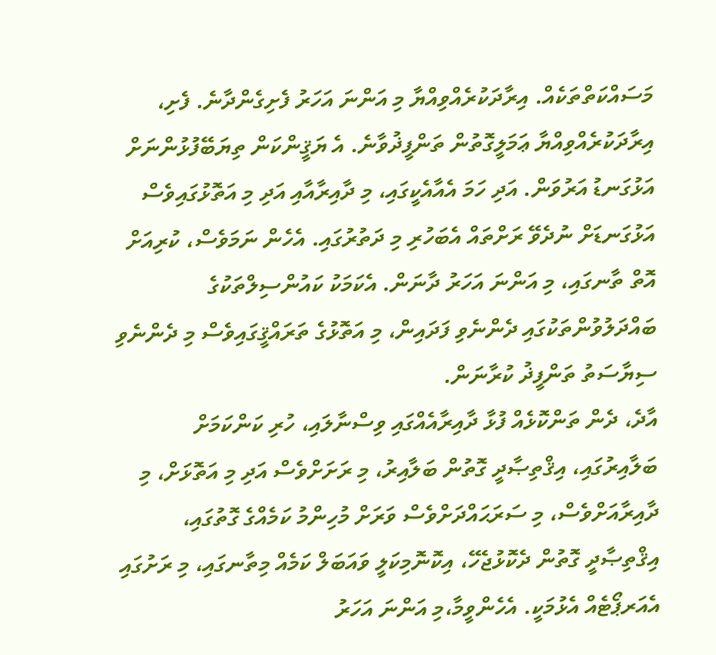މަސައްކަތްތަކެއް. އިރާދަކުރެއްވިއްޔާ މި އަންނަ އަހަރު ފެށިގެންދާނެ. ފެށި، އިރާދަކުރެއްވިއްޔާ ޢަމަލީގޮތުން ތަންފީޛުވާނެ. އެ ޔަޤީންކަން ތިޔަބޭފުޅުންނަށް އަޅުގަނޑު އަރުވަން. އަދި ހަމަ އެއާއެކީގައި، މި ދާއިރާއާއި އަދި މި އަތޮޅުގައިވެސް އަޅުގަނޑަށް ނުދެވޭ ރަށްތައް އެބަހުރި މި ދަތުރުގައި. އެހެން ނަމަވެސް، ކުރިއަށް އޮތް ތާނގައި، މި އަންނަ އަހަރު ދާނަން. އެކަމަކު ކައުންސިލްތަކުގެ ބައްދަލުވުންތަކުގައި ދެންނެވި ފަދައިން، މި އަތޮޅުގެ ތަރައްޤީގައިވެސް މި ދެންނެވި ސިޔާސަތު ތަންފީޛު ކުރާނަން.
އާދެ، ދެން ތަންކޮޅެއް ފުޅާ ދާއިރާއެއްގައި ވިސްނާލައި، ހުރި ކަންކަމަށް ބަލާއިރުގައި، އިޤްތިޞާދީ ގޮތުން ބަލާއިރު، މި ރަށަށްވެސް އަދި މި އަތޮޅަށް، މި ދާއިރާއަށްވެސް، މި ސަރަޙައްދަށްވެސް ވަރަށް މުހިންމު ކަމެއްގެ ގޮތުގައި، އިޤްތިޞާދީ ގޮތުން ދެކޮޅުޖެހޭ، އިކޮނޮމިކަލީ ވައަބަލް ކަމެއް މިތާނގައި، މި ރަށުގައި އެއަރޕޯޓެއް އެޅުމަކީ. އެހެންވީމާ،މި އަންނަ އަހަރު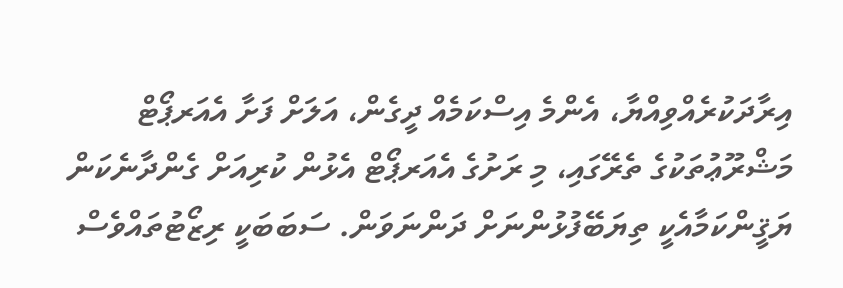އިރާދަކުރެއްވިއްޔާ، އެންމެ އިސްކަމެއް ދީގެން، އަލަށް ފަށާ އެއަރޕޯޓް މަޝްރޫޢުތަކުގެ ތެރޭގައި، މި ރަށުގެ އެއަރޕޯޓް އެޅުން ކުރިއަށް ގެންދާނެކަން ޔަޤީންކަމާއެކީ ތިޔަބޭފުޅުންނަށް ދަންނަވަން. ސަބަބަކީ ރިޒޯޓުތައްވެސް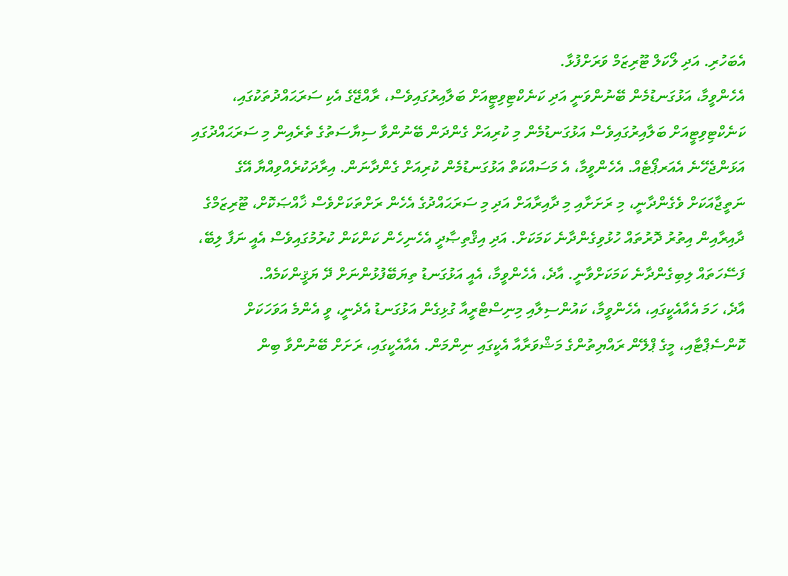އެބަހުރި. އަދި ލޯކަލް ޓޫރިޒަމް ވަރަށްފުޅާ.
އެހެންވީމާ، އަޅުގަނޑުމެން ބޭނުންވަނީ އަދި ކަނެކްޓިވިޓީއަށް ބަލާއިރުގައިވެސް، ރާއްޖޭގެ އެކި ސަރަޙައްދުތަކުގައި، ކަނެކްޓިވިޓީއަށް ބަލާއިރުގައިވެސް އަޅުގަނޑުމެން މި ކުރިއަށް ގެންދަން ބޭނުންވާ ސިޔާސަތުގެ ތެރެއިން މި ސަރަޙައްދުގައި އަޅަންޖެހޭނެ އެއަރޕޯޓެއް. އެހެންވީމާ، އެ މަސައްކަތް އަޅުގަނޑުމެން ކުރިއަށް ގެންދާނަން. އިރާދަކުރެއްވިއްޔާ އޭގެ ނަތީޖާއަކަށް ވެގެންދާނީ، މި ރަށަށާއި މި ދާއިރާއަށް އަދި މި ސަރަޙައްދުގެ އެހެން ރަށްތަކަށްވެސް ޚާއްޞަކޮށް، ޓޫރިޒަމްގެ ދާއިރާއިން އިތުރު ދޮރުތައް ހުޅުވިގެންދާނެ ކަމަކަށް. އަދި އިޤްތިޞާދީ އެހެނިހެން ކަންކަން ކުރުމުގައިވެސް އެއީ ނަފާ ލިބޭ، ފަސޭހަތައް ލިބިގެންދާނެ ކަމަކަށްވާނީ. އާދެ، އެހެންވީމާ، އެއީ އަޅުގަނޑު ތިޔަބޭފުޅުންނަށް ދޭ ޔަޤީންކަމެއް.
އާދެ، ހަމަ އެއާއެކީގައި، އެހެންވީމާ، ކައުންސިލާއި މިނިސްޓްރީއާ ގުޅިގެން އަޅުގަނޑު އެދެނީ، ވީ އެންމެ އަވަހަކަށް ކޮންސެޕްޓާއި، މީގެ ޕްލޭން ރައްޔިތުންގެ މަޝްވަރާއާ އެކީގައި ނިންމަން. އެއާއެކީގައި، ރަށަށް ބޭނުންވާ ބިން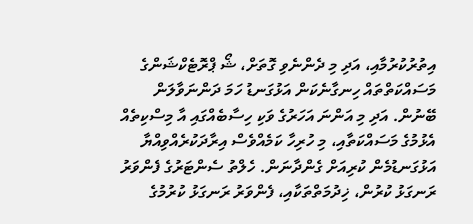އިތުރުކުރުމާއި، އަދި މި ދެންނެވި ގޮތަށް، ޝޯ ޕްރޮޓެކްޝަންގެ މަސައްކަތްތައް ހިނގާނެކަން އަޅުގަނޑު ހަމަ ދަންނަވާލަން ބޭނުން. އަދި މި އަންނަ އަހަރުގެ ވަކި ހިސާބެއްގައި އާ މިސްކިތެއް އެޅުމުގެ މަސައްކަތާއި، މި ހުރިހާ ކަމެއްވެސް އިރާދަކުރެއްވިއްޔާ އަޅުގަނޑުމެން ކުރިއަށް ގެންދާނަން. ހެލްތު ސެންޓަރުގެ ފެންވަރު ރަނގަޅު ކުރުން، ޚިދުމަތްތަކާއި، ފެންވަރު ރަނގަޅު ކުރުމުގެ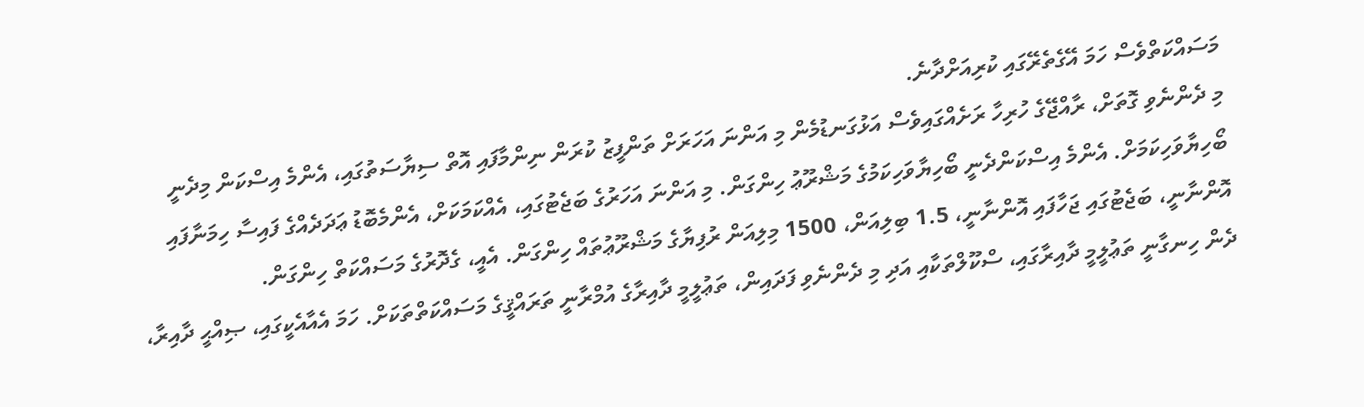މަސައްކަތްވެސް ހަމަ އޭގެތެރޭގައި ކުރިއަށްދާނެ.
މި ދެންނެވި ގޮތަށް، ރާއްޖޭގެ ހުރިހާ ރަށެއްގައިވެސް އަޅުގަނޑުމެން މި އަންނަ އަހަރަށް ތަންފީޒު ކުރަން ނިންމާފައި އޮތް ސިޔާސަތުގައި، އެންމެ އިސްކަން މިދެނީ ބޯހިޔާވަހިކަމަށް. އެންމެ އިސްކަންދެނީ ބޯހިޔާވަހިކަމުގެ މަޝްރޫޢު ހިންގަން. މި އަންނަ އަހަރުގެ ބަޖެޓުގައި، އެއްކަމަކަށް، އެންމެބޮޑު ޢަދަދެއްގެ ފައިސާ ހިމަނާފައި އޮންނާނީ، ބަޖެޓުގައި ޖަހާފައި އޮންނާނީ، 1.5 ބިލިއަން، 1500 މިލިއަން ރުފިޔާގެ މަޝްރޫޢުތައް ހިންގަން. އެއީ، ގެދޮރުގެ މަސައްކަތް ހިންގަން.
ދެން ހިނގާނީ ތަޢުލީމީ ދާއިރާގައި، ސްކޫލްތަކާއި އަދި މި ދެންނެވި ފަދައިން، ތަޢުލީމީ ދާއިރާގެ އުމްރާނީ ތަރައްޤީގެ މަސައްކަތްތަކަށް. ހަމަ އެއާއެކީގައި، ޞިއްޙީ ދާއިރާ،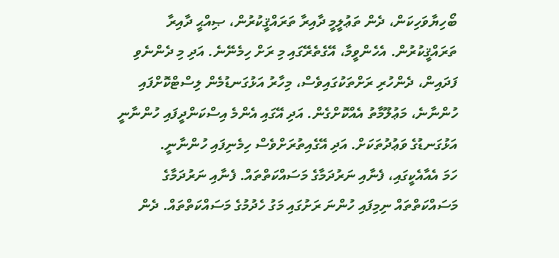ބޯހިޔާވަހިކަން، ދެން ތަޢުލީމީ ދާއިރާ ތަރައްޤީކުރުން، ޞިއްޙީ ދާއިރާ ތަރައްޤީކުރުން. އެހެންވީމާ، އޭގެތެރޭގައި މި ރަށް ހިމެނޭނެ. އަދި މި ދެންނެވި ފަދައިން، ދެންހުރި ރަށްތަކުގައިވެސް، މިހާރު އަޅުގަނޑުމެން ލިސްޓްކޮށްފައި ހުންނާނެ، މަޢުލޫމާތު އެއްކޮށްގެން. އަދި އޭގައި އެންމެ އިސްކަންދީފައި ހުންނާނީ އަޅުގަނޑުގެ ވަޢުދުތަކަށް. އަދި އޭގެއިތުރަށްވެސް ހިމެނިފައި ހުންނާނީ.
ހަމަ އެއާއެކީގައި، ފެނާއި ނަރުދަމާގެ މަސައްކަތްތައް. ފެނާއި ނަރުދަމާގެ މަސައްކަތްތައް ނިމިފައި ހުންނަ ރަށުގައި މަގު ހެދުމުގެ މަސައްކަތްތައް. ދެން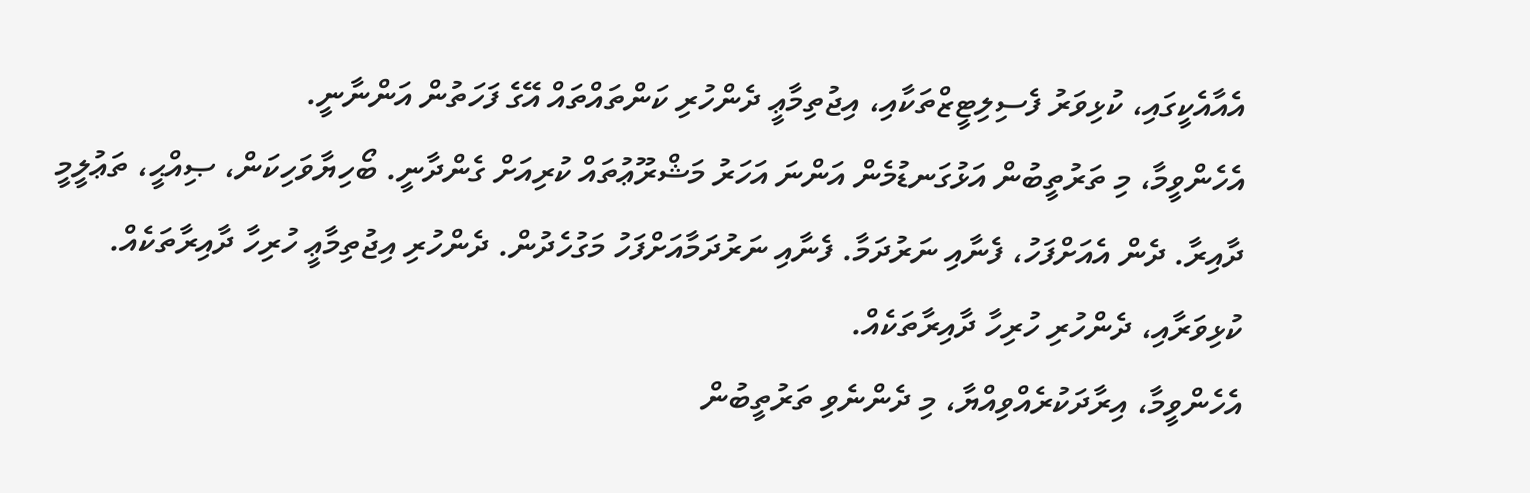އެއާއެކީގައި، ކުޅިވަރު ފެސިލިޓީޒްތަކާއި، އިޖުތިމާޢީ ދެންހުރި ކަންތައްތައް އޭގެ ފަހަތުން އަންނާނީ.
އެހެންވީމާ، މި ތަރުތީބުން އަޅުގަނޑުމެން އަންނަ އަހަރު މަޝްރޫޢުތައް ކުރިއަށް ގެންދާނީ. ބޯހިޔާވަހިކަން، ޞިއްޙީ، ތަޢުލީމީ ދާއިރާ. ދެން އެއަށްފަހު، ފެނާއި ނަރުދަމާ. ފެނާއި ނަރުދަމާއަށްފަހު މަގުހެދުން. ދެންހުރި އިޖުތިމާޢީ ހުރިހާ ދާއިރާތަކެއް. ކުޅިވަރާއި، ދެންހުރި ހުރިހާ ދާއިރާތަކެއް.
އެހެންވީމާ، އިރާދަކުރެއްވިއްޔާ، މި ދެންނެވި ތަރުތީބުން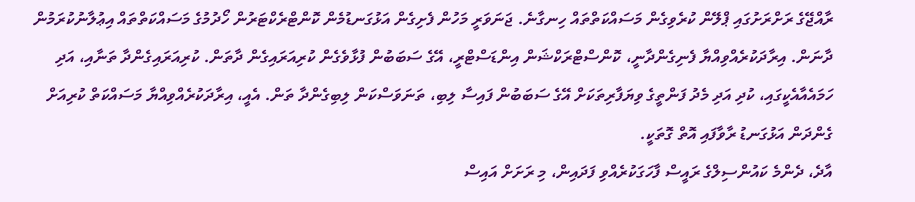ރާއްޖޭގެ ރަށްރަށުގައި ޕްލޭން ކުރެވިގެން މަސައްކަތްތައް ހިނގާނެ. ޖަނަވަރީ މަހުން ފެށިގެން އަޅުގަނޑުމެން ކޮންޓްރެކްޓަރުން ހޯދުމުގެ މަސައްކަތްތައް އިޢުލާނުކުރަމުން ދާނަން. އިރާދަކުރެއްވިއްޔާ ފެނިގެންދާނީ، ކޮންސްޓްރަކްޝަން އިންޑަސްޓްރީ، އޭގެ ސަބަބުން ފުޅާވެގެން ކުރިއަރައިގެން ދާތަން. ކުރިއަރައިގެންދާ ތަނާއި، އަދި ހަމައެއާއެކީގައި، ކުދި އަދި މެދު ފަންތީގެ ވިޔަފާރިތަކަށް އޭގެ ސަބަބުން ފައިސާ ލިބި، ތަނަވަސްކަން ލިބިގެންދާ ތަން. އެއީ، އިރާދަކުރެއްވިއްޔާ މަސައްކަތް ކުރިއަށް ގެންދަން އަޅުގަނޑު ރާވާފައި އޮތް ގޮތަކީ.
އާދެ، ދެންމެ ކައުންސިލްގެ ރައީސް ފާހަގަކުރެއްވި ފަދައިން، މި ރަށަށް އައިސް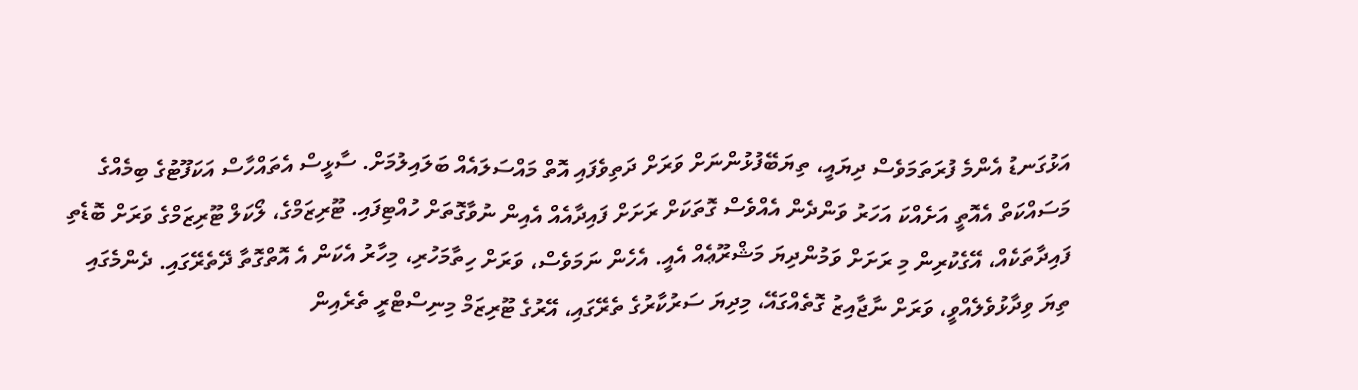އަޅުގަނޑު އެންމެ ފުރަތަމަވެސް ދިޔައީ، ތިޔަބޭފުޅުންނަށް ވަރަށް ދަތިވެފައި އޮތް މައްސަލައެއް ބަލައިލުމަށް. ސާޅީސް އެތައްހާސް އަކަފޫޓުގެ ބިމެއްގެ މަސައްކަތް އެއޮތީ އަށެއްކަ އަހަރު ވަންދެން އެއްވެސް ގޮތަކަށް ރަށަށް ފައިދާއެއް އެއިން ނުވާގޮތަށް ހުއްޓިފައި. ޓޫރިޒަމްގެ، ލޯކަލް ޓޫރިޒަމްގެ ވަރަށް ބޮޑެތި ފައިދާތަކެއް، އޭގެކުރިން މި ރަށަށް ވަމުންދިޔަ މަޝްރޫޢެއް އެއީ. އެހެން ނަމަވެސް، ވަރަށް ހިތާމަހުރި، މިހާރު އެކަން އެ އޮތްގޮތާ ދޭތެރޭގައި. ދެންމެގައި ތިޔަ ވިދާޅުވެލެއްވީ، ވަރަށް ނާޖާއިޒު ގޮތެއްގައޭ، މިދިޔަ ސަރުކާރުގެ ތެރޭގައި، އޭރުގެ ޓޫރިޒަމް މިނިސްޓްރީ ތެރެއިން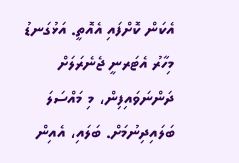އެކަން ކޮށްފައި އެއޮތީ. އަޅުގަނޑު މިހާރު އެޓަރނީ ޖެނެރަލަށް ދަންނަވައިފިން، މި މައްސަލަ ބަލައިދިނުމަށް. ބަލައި، އެއިން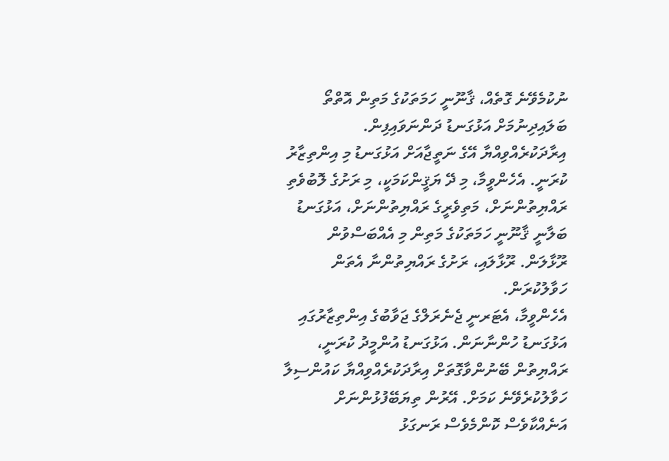ނުކުމެވޭނެ ގޮތެއް، ޤާނޫނީ ހަމަތަކުގެ މަތިން އޮތްތޯ ބަލައިދިނުމަށް އަޅުގަނޑު ދަންނަވައިފިން. އިރާދަކުރެއްވިއްޔާ އޭގެ ނަތީޖާއަށް އަޅުގަނޑު މި އިންތިޒާރު ކުރަނީ. އެހެންވީމާ، މި ދޭ ޔަޤީންކަމަކީ، މި ރަށުގެ ލޮބުވެތި ރައްޔިތުންނަށް، މަތިވެރީގެ ރައްޔިތުންނަށް، އަޅުގަނޑު ބަލާނީ ޤާނޫނީ ހަމަތަކުގެ މަތިން މި އެއްބަސްވުން ރޫޅާލަން. ރޫޅާލައި، ރަށުގެ ރައްޔިތުންނާ އެތަން ހަވާލުކުރަން.
އެހެންވީމާ، އެޓަރނީ ޖެނެރަލްގެ ޖަވާބުގެ އިންތިޒާރުގައި އަޅުގަނޑު ހުންނާނަން. އަޅުގަނޑު އުންމީދު ކުރަނީ، ރައްޔިތުން ބޭނުންވާގޮތަށް އިރާދަކުރެއްވިއްޔާ ކައުންސިލާ ހަވާލުކުރެވޭނެ ކަމަށް. އޭރުން ތިޔަބޭފުޅުންނަށް އަނެއްކާވެސް ކޮންމެވެސް ރަނގަޅު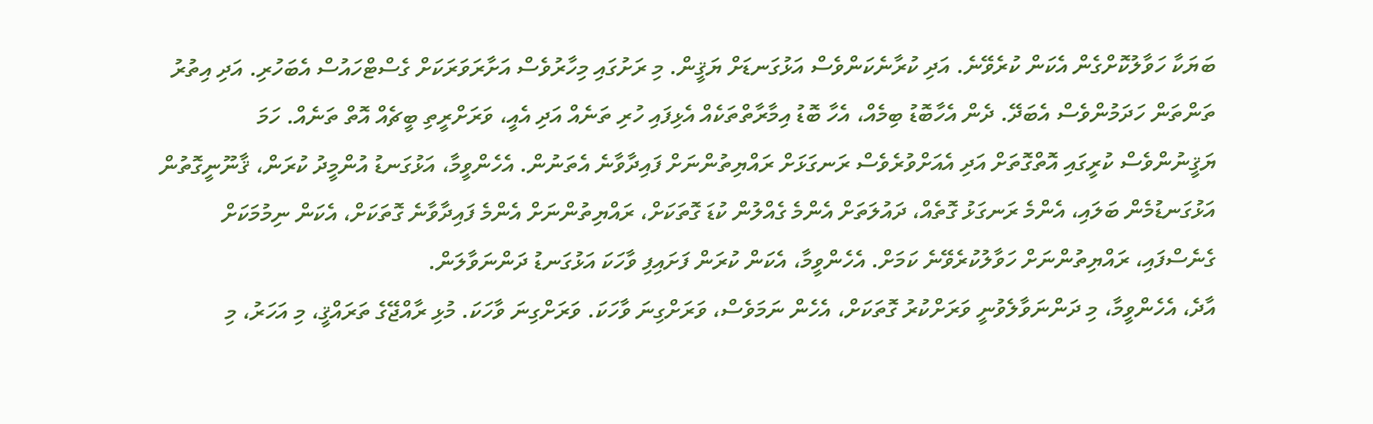ބަޔަކާ ހަވާލުކޮށްގެން އެކަން ކުރެވޭނެ. އަދި ކުރާނެކަންވެސް އަޅުގަނޑަށް ޔަޤީން. މި ރަށުގައި މިހާރުވެސް އަށާރަވަރަކަށް ގެސްޓްހައުސް އެބަހުރި. އަދި އިތުރު ތަންތަން ހަދަމުންވެސް އެބަދޭ. ދެން އެހާބޮޑު ބިމެއް، އެހާ ބޮޑު އިމާރާތްތަކެއް އެޅިފައި ހުރި ތަނެއް އަދި އެއީ، ވަރަށްރީތި ބީޗެއް އޮތް ތަނެއް. ހަމަ ޔަޤީނުންވެސް ކުރީގައި އޮތްގޮތަށް އަދި އެއަށްވުރެވެސް ރަނގަޅަށް ރައްޔިތުންނަށް ފައިދާވާނެ އެތަނުން. އެހެންވީމާ، އަޅުގަނޑު އުންމީދު ކުރަން، ޤާނޫނީގޮތުން އަޅުގަނޑުމެން ބަލައި، އެންމެ ރަނގަޅު ގޮތެއް، ދައުލަތަށް އެންމެ ގެއްލުން ކުޑަ ގޮތަކަށް، ރައްޔިތުންނަށް އެންމެ ފައިދާވާނެ ގޮތަކަށް، އެކަން ނިމުމަކަށް ގެނެސްފައި، ރައްޔިތުންނަށް ހަވާލުކުރެވޭނެ ކަމަށް. އެހެންވީމާ، އެކަން ކުރަން ފަށައިފި ވާހަކަ އަޅުގަނޑު ދަންނަވާލަން.
އާދެ، އެހެންވީމާ، މި ދަންނަވާލެވުނީ ވަރަށްކުރު ގޮތަކަށް، އެހެން ނަމަވެސް، ވަރަށްގިނަ ވާހަކަ. ވަރަށްގިނަ ވާހަކަ. މުޅި ރާއްޖޭގެ ތަރައްޤީ، މި އަހަރު، މި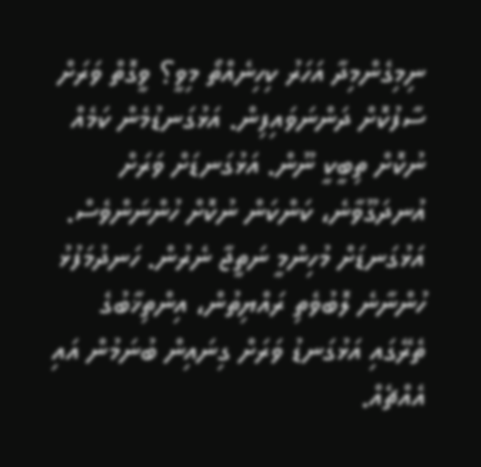ނިމިގެންމިދާ އަހަރު ކިހިނެއްތޯ މިވީ؟ ވީގޮތް ވަރަށް ސާފުކޮށް ދަންނަވައިފިން. އަޅުގަނޑުމެން ކަމެއް ނުކޮށް ތިބީކީ ނޫން. އަޅުގަނޑަށް ވަރަށް އުނދަގޫވާނެ، ކަންކަން ނުކޮށް ހުންނަންވެސް. އަޅުގަނޑަށް މުހިންމީ ނަތީޖާ ނެރުން. ހަނދުމަފުޅު ހުންނާނެ ލޮބުވެތި ރައްޔިތުން، އިންތިޚާބުގެ ތެރޭގައި އަޅުގަނޑު ވަރަށް ގިނައިން ބުނަމުން އައި އެއްޗެއް.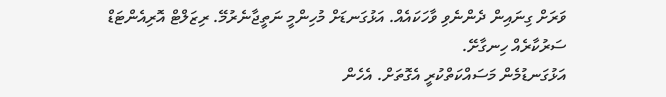ވަރަށް ގިނައިން ދެންނެވި ވާހަކައެއް. އަޅުގަނޑަށް މުހިންމީ ނަތީޖާނެރުމޭ. ރިޒަލްޓް އޮރިއެންޓަޑް ސަރުކާރެއް ހިނގާށޭ.
އަޅުގަނޑުމެން މަސައްކަތްކުރީ އެގޮތަށް. އެހެން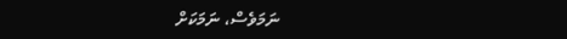ނަމަވެސް، ނަމަކަށް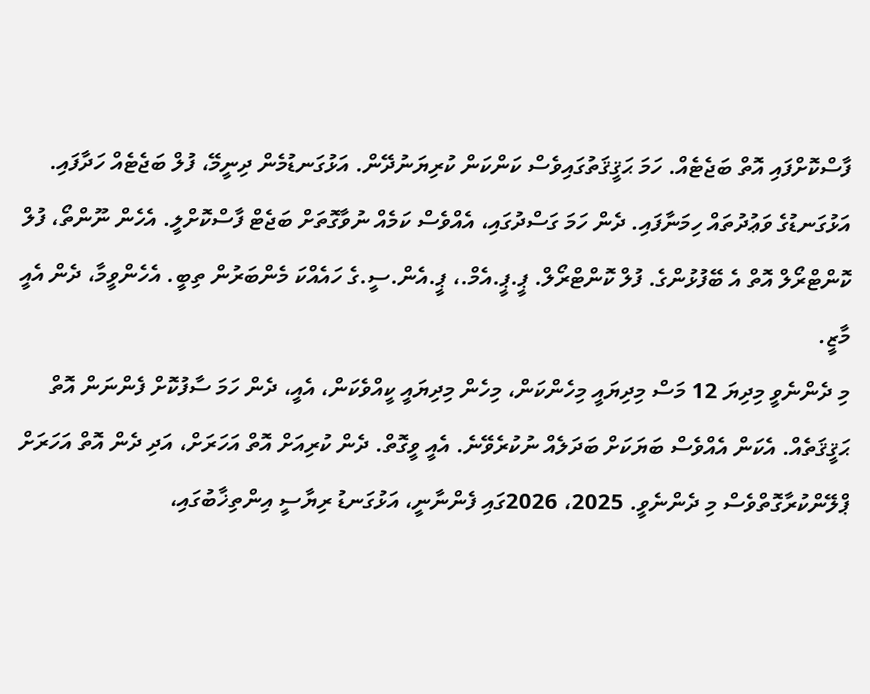ފާސްކޮށްފައި އޮތް ބަޖެޓެއް. ހަމަ ޙަޤީޤަތުގައިވެސް ކަންކަން ކުރިޔަނުދޭން. އަޅުގަނޑުމެން ދިނީމޭ، ފުލް ބަޖެޓެއް ހަދާފައި. އަޅުގަނޑުގެ ވަޢުދުތައް ހިމަނާފައި. ދެން ހަމަ ގަސްދުގައި، އެއްވެސް ކަމެއް ނުވާގޮތަށް ބަޖެޓް ފާސްކޮށްލީ. އެހެން ނޫންތޯ، ފުލް ކޮންޓްރޯލް އޮތް އެ ބޭފުޅުންގެ. ފުލް ކޮންޓްރޯލް. ޕީ.ޕީ.އެމް.، ޕީ.އެން.ސީ.ގެ ހައެއްކަ މެންބަރުން ތިބީ. އެހެންވީމާ، ދެން އެއީ މާޒީ.
މި ދެންނެވީ މިދިޔަ 12 މަސް މިދިޔައީ މިހެންކަން، މިހެން މިދިޔައީ ކީއްވެކަން، އެއީ، ދެން ހަމަ ސާފުކޮށް ފެންނަން އޮތް ޙަޤީޤަތެއް. އެކަން އެއްވެސް ބަޔަކަށް ބަދަލެއް ނުކުރެވޭނެ. އެއީ ވީގޮތް. ދެން ކުރިއަށް އޮތް އަހަރަށް، އަދި ދެން އޮތް އަހަރަށް ޕްލޭންކުރާގޮތްވެސް މި ދެންނެވީ. 2025، 2026ގައި ފެންނާނީ، އަޅުގަނޑު ރިޔާސީ އިންތިޚާބުގައި،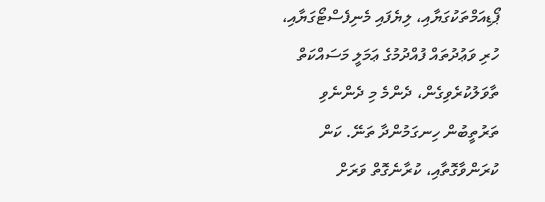ޕޯޑިއަމްތަކުގަޔާއި، ލިޔެފައި މެނިފެސްޓޯގަޔާއި، ހުރި ވަޢުދުތައް ފުއްދުމުގެ ޢަމަލީ މަސައްކަތް ތާވަލުކުރެވިގެން، ދެންމެ މި ދެންނެވި ތަރުތީބުން ހިނގަމުންދާ ތަނޭ. ކަން ކުރަންވާގޮތާއި، ކުރާނެގޮތް ވަރަށް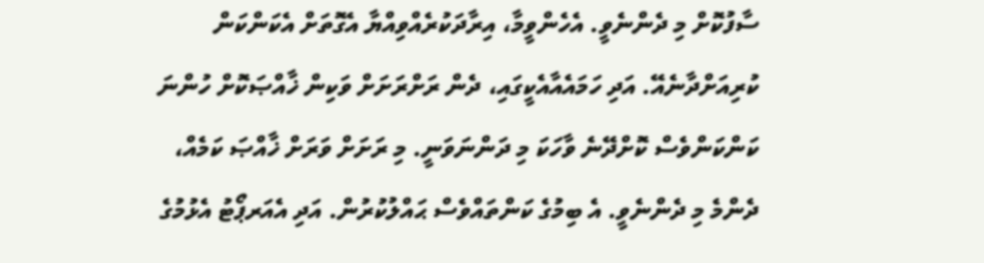ސާފުކޮށް މި ދެންނެވީ. އެހެންވީމާ، އިރާދަކުރެއްވިއްޔާ އެގޮތަށް އެކަންކަން ކުރިއަށްދާނެއޭ. އަދި ހަމައެއާއެކީގައި، ދެން ރަށްރަށަށް ވަކިން ޚާއްޞަކޮށް ހުންނަ ކަންކަންވެސް ކޮށްދޭނެ ވާހަކަ މި ދަންނަވަނީ. މި ރަށަށް ވަރަށް ޚާއްޞަ ކަމެއް، ދެންމެ މި ދެންނެވީ. އެ ބިމުގެ ކަންތައްވެސް ޙައްލުކުރުން. އަދި އެއަރޕޯޓު އެޅުމުގެ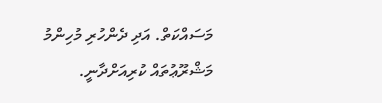މަސައްކަތް. އަދި ދެންހުރި މުހިންމު މަޝްރޫޢުތައް ކުރިއަށްދާނީ.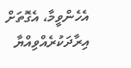އެހެންވީމާ، އެގޮތަށް އިރާދަކުރެއްވިއްޔާ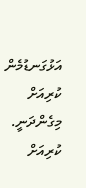އަޅުގަނޑުމެން ކުރިއަށް މިގެންދަނީ. ކުރިއަށް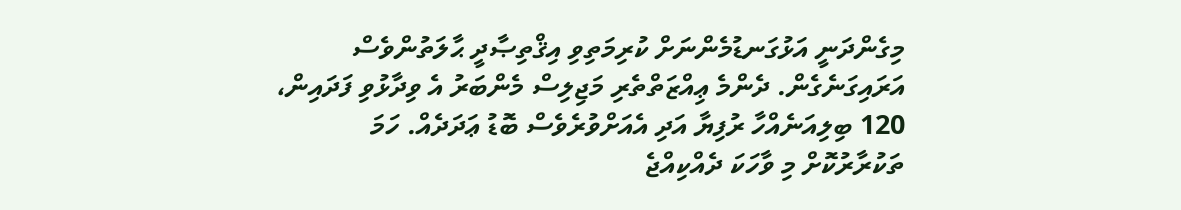މިގެންދަނީ އަޅުގަނޑުމެންނަށް ކުރިމަތިވި އިޤްތިޞާދީ ޙާލަތުންވެސް އަރައިގަނެގެން. ދެންމެ ޢިއްޒަތްތެރި މަޖިލިސް މެންބަރު އެ ވިދާޅުވި ފަދައިން، 120 ބިލިއަނެއްހާ ރުފިޔާ އަދި އެއަށްވުރެވެސް ބޮޑު ޢަދަދެއް. ހަމަ ތަކުރާރުކޮށް މި ވާހަކަ ދެއްކިއްޖެ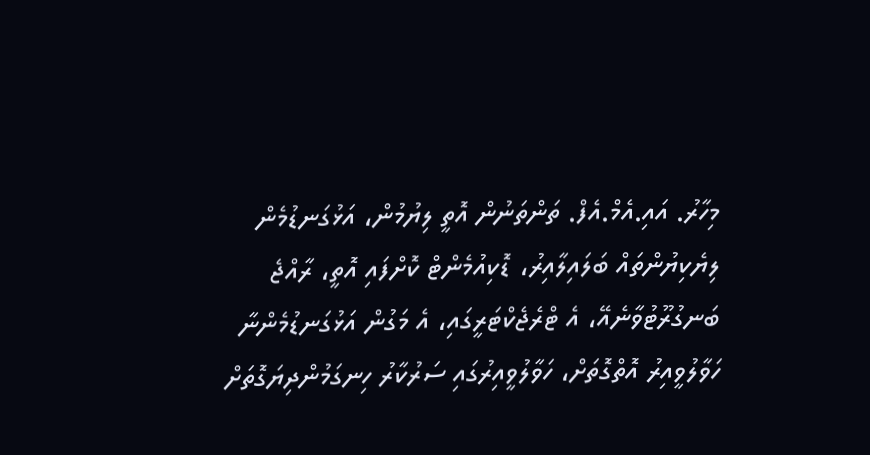މިހާރު. އައި.އެމް.އެފް. ތަންތަނުން އޮތީ ލިޔުމުން، އަޅުގަނޑުމެން ލިޔެކިޔުންތައް ބަލައިލާއިރު، ޑޮކިއުމެންޓް ކޮށްފައި އޮތީ، ރާއްޖެ ބަނގުރޫޓުވާނެއޭ، އެ ޓްރެޖެކްޓަރީގައި، އެ މަގުން އަޅުގަނޑުމެންނާ ހަވާލުވީއިރު އޮތްގޮތަށް، ހަވާލުވީއިރުގައި ސަރުކާރު ހިނގަމުންދިޔަގޮތަށް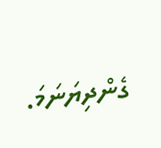ގެންދިޔަނަމަ.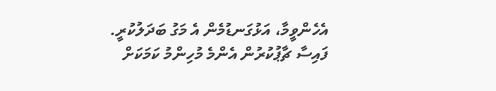އެހެންވީމާ، އަޅުގަނޑުމެން އެ މަގު ބަދަލުކުރީ. ފައިސާ ޗާޕުކުރުން އެންމެ މުހިންމު ކަމަކަށް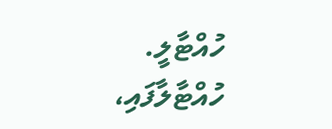ހުއްޓާލީ. ހުއްޓާލާފައި،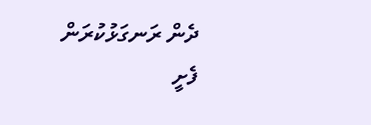ދެން ރަނގަޅުކުރަން ފެށީ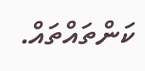ކަންތައްތައް.